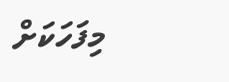މިފަހަކަށް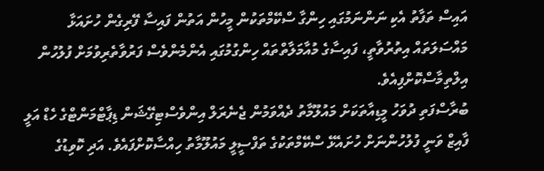އައިސް ތަފާތު އެކި ނަންނަމުގައި ހިންގާ ސްކޭމްތަކުން މީހުން އަތުން ފައިސާ ފޭރިގެން ހުށައަޅާ މައްސަލަތައް އިތުރުވާތީ، ފައިސާގެ މުއާމަލާތްތައް ހިންގުމުގައި އެންމެންވެސް ފަރުވާތެރިވުމަށް ފުލުހުން އިލްތިމާސްކޮށްފިއެވެ.
ބުރާސްފަތި ދުވަހު މީޑިއާތަކަށް މައުލޫމާތު ދެއްވަމުން ޖެނެރަލް އިންވެސްޓިގޭޝަން ޑިޕާޓްމަންޓްގެ ހެޑް އަލީ ފާއިޒް ވަނީ ފުލުހުންނަށް ހުށައެޅޭ ސްކޭމްތަކުގެ ތަފްސީލީ މައުލޫމާތު ހިއްސާކޮށްފައެވެ. އަދި ކޮވިޑުގެ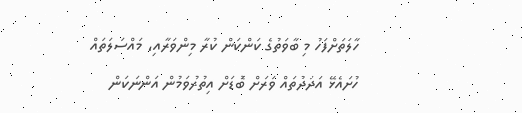ހާލަތަށްފަހު މި ބާވަތުގެ ކަންކަން ކުރާ މިންވަރާއި، މައްސަލަތައް ހުށައެޅޭ އަދަދުތައް ވަރަށް ބޮޑަށް އިތުރުވަމުން އަންނަކަން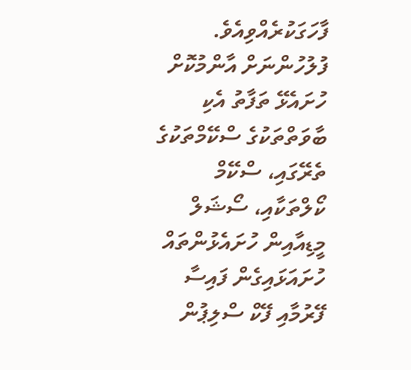ފާހަގަކުރެއްވިއެވެ.
ފުލުހުންނަށް އާންމުކޮށް ހުށައެޅޭ ތަފާތު އެކި ބާވަތްތަކުގެ ސްކޭމްތަކުގެ ތެރޭގައި، ސްކޭމް ކޯލްތަކާއި، ސޯޝަލް މީޑިއާއިން ހުށައެޅުންތައް ހުށައަޅައިގެން ފައިސާ ފޭރުމާއި ފޭކް ސްލިޕުން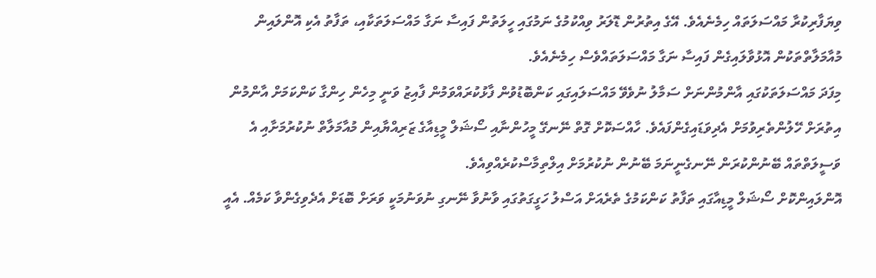ވިޔަފާރިކުރާ މައްސަލަތައް ހިމެނެއެވެ. އޭގެ އިތުރުން ޑޮލަރު ވިއްކުމުގެ ނަމުގައި ހީލަތުން ފައިސާ ނަގާ މައްސަލަތަކާއި، ތަފާތު އެކި އޮންލައިން މުއާމަލާތްތަކުން އޮޅުވާލައިގެން ފައިސާ ނަގާ މައްސަލަތައްވެސް ހިމެނެއެވެ.
މިފަދަ މައްސަލަތަކުގައި އާންމުންނަށް ސަމާލު ނުވެވޭ މައްސަލައިގައި ކަންބޮޑުވުން ފާޅުކުރައްވަމުން ފާއިޒު ވަނީ މިހެން ހިންގާ ކަންކަމަށް އާންމުން އިތުރަށް ހޭލުންތެރިވުމަށް އެދިވަޑައިގެންފައެވެ. ހާއްސަކޮށް ގޮތް ނޭނގޭ މީހުންނާއި ސޯޝަލް މީޑިއާގެ ޒަރިއްޔާއިން މުއާމަލާތް ނުކުރުމަށާއި އެ ވަސީލަތްތައް ބޭނުންކުރަން ނޭނގެނީނަމަ ބޭނުން ނުކުރުމަށް އިލްތިމާސްކުރެއްވިއެވެ.
އޮންލައިންކޮށް ސޯޝަލް މީޑިއާގައި ތަފާތު ކަންކަމުގެ ތެރެއަށް އަސްލު ހަގީގަތުގައި ވާނުވާ ނޭނގި ނުވަނުމަކީ ވަރަށް ބޮޑަށް އެދެވިގެންވާ ކަމެއް. އެއީ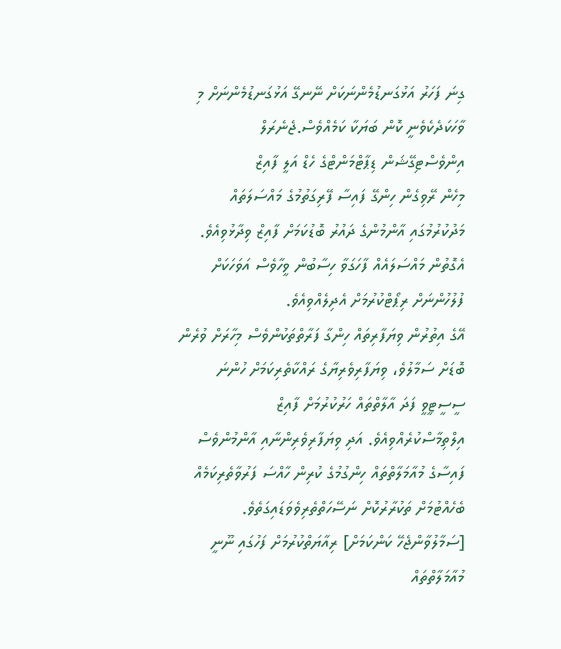ގިނަ ފަހަރު އަޅުގަނޑުމެންނަކަށް ނޭނގޭ އަޅުގަނޑުމެންނަށް މި ވާހަކަދެކެވެނީ ކޮން ބަޔަކާ ކަމެއްވެސް.ޖެނެރަލް އިންވެސްޓިގޭޝަން ޑިޕާޓްމަންޓްގެ ހެޑް އަލީ ފާއިޒް
މިހެން ރޭވިގެން ހިންގޭ ފައިސާ ފޭރިގަތުމުގެ މައްސަލަތައް މަދުކުރުމުގައި އާންމުންގެ ދައުރު ބޮޑުކަމަށް ފާއިޒް ވިދާޅުވިއެވެ. އެގޮތުން މައްސަލައެއް ފާހަގަވާ ހިސާބުން ވީހާވެސް އަވަހަކަށް ފުލުހުންނަށް ރިޕޯޓްކުރުމަށް އެދިލެއްވިއެވެ.
އޭގެ އިތުރުން ވިޔަފާރިތައް ހިންގާ ފަރާތްތަކުންވެސް މިހާރަށް ވުރެން ބޮޑަށް ސަމާލުވެ، ވިޔަފާރިވެރިޔާގެ ރައްކާތެރިކަމަށް ހުންނަ ސީސީޓީވީ ފަދަ އާލާތްތައް ހަރުކުރުމަށް ފާއިޒް އިލްތިމާސްކުރެއްވިއެވެ. އަދި ވިޔަފާރިވެރިންނާއި އާންމުންވެސް ފައިސާގެ މުއާމަލާތްތައް ހިންގުމުގެ ކުރިން ހާއްސަ ފަރުވާތެރިކަމެއް ބެހެއްޓުމަށް ތަކުރާރުކޮށް ނަސޭހަތްތެރިވެވަޑައިގަތެވެ.
[ސަމާލުވާންޖެހޭ ކަންކަމަށް] ރިއާޔަތްކުރުމަށް ފަހުގައި ނޫނީ މުއާމަލާތްތައް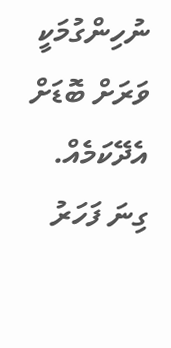ނުހިންގުމަކީ ވަރަށް ބޮޑަށް އެދޭކަމެއް. ގިނަ ފަހަރު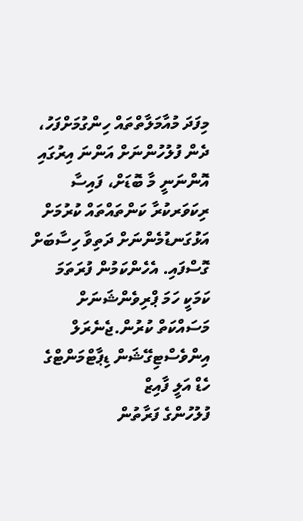މިފަދަ މުއާމަލާތްތައް ހިންގުމަށްފަހު، ދެން ފުލުހުންނަށް އަންނަ އިރުގައި އޮންނަނީ މާ ބޮޑަށް، ފައިސާ ރިކަވަރކުރާ ކަންތައްތައް ކުރުމަށް އަޅުގަނޑުމެންނަށް ދަތިވާ ހިސާބަށް ގޮސްފައި. އެހެންކަމުން ފުރަތަމަ ކަމަކީ ހަމަ ޕްރިވެންޝަނަށް މަސައްކަތް ކުރުން.ޖެނެރަލް އިންވެސްޓިގޭޝަން ޑިޕާޓްމަންޓްގެ ހެޑް އަލީ ފާއިޒް
ފުލުހުންގެ ފަރާތުން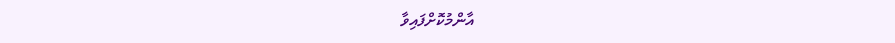އާންމުކޮށްފައިވާ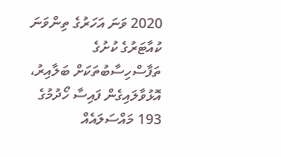2020 ވަނަ އަހަރުގެ ތިންވަނަ ކުއާޓަރުގެ ކުށުގެ ތަފާސްހިސާބުތަކަށް ބަލާއިރު، އޮޅުވާލައިގެން ފައިސާ ހޯދުމުގެ 193 މައްސަލައެއް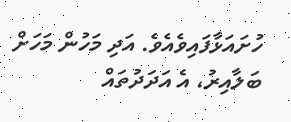ހުށައަޅާފައިވެއެވެ. އަދި މަހުން މަހަށް ބަލާއިރު، އެ އަދަދުތައް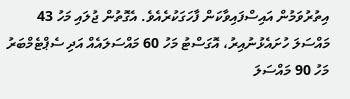އިތުރުވަމުން އައިސްފައިވާކަން ފާހަގަކުރެއެވެ. އެގޮތުން ޖުލައި މަހު 43 މައްސަލަ ހުށައެޅުނުއިރު، އޮގަސްޓު މަހު 60 މައްސަލައެއް އަދި ސެޕްޓެމްބަރު މަހު 90 މައްސަލަ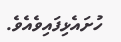ހުށައެޅިފައިވެއެވެ.